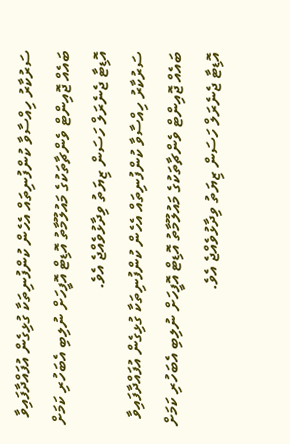ސަރުކާރު ހިއްސާވާ ކުންފުނިތައް އެހެން ކުންފުނިތަކާ ގުޅިގެން އުފައްދާފައިވާ ބައެއް ޖޮއިންޓް ވެންޗާތަކުގެ މައުލޫމާތު އޮޑިޓް އޮފީހަށް ނުލިބި އެބަހުރި ކަމަށް އޮޑިޓާ ޖެނެރަލް ހަސަން ޒިޔަތު ވިދާޅުވެއްޖެ އެވެ.
ސަރުކާރު ހިއްސާވާ ކުންފުނިތައް އެހެން ކުންފުނިތަކާ ގުޅިގެން އުފައްދާފައިވާ ބައެއް ޖޮއިންޓް ވެންޗާތަކުގެ މައުލޫމާތު އޮޑިޓް އޮފީހަށް ނުލިބި އެބަހުރި ކަމަށް އޮޑިޓާ ޖެނެރަލް ހަސަން ޒިޔަތު ވިދާޅުވެއްޖެ އެވެ.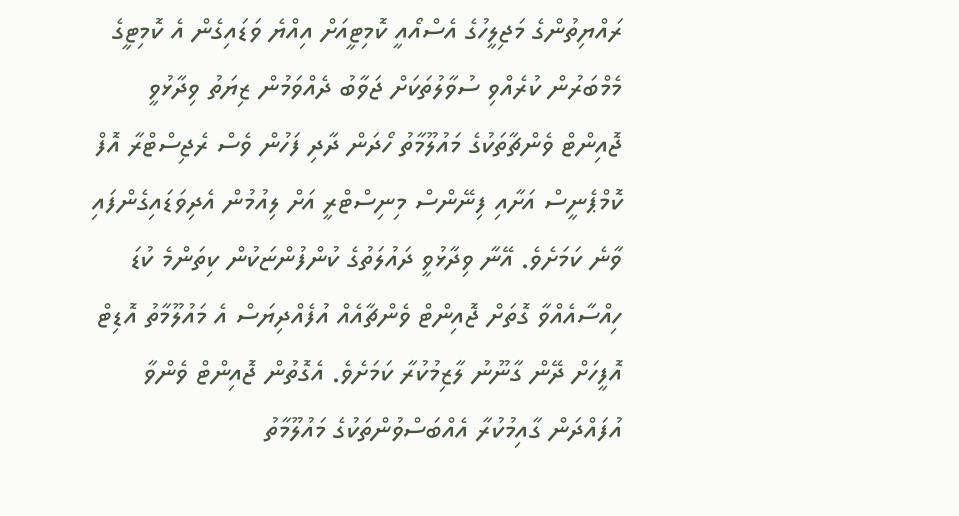ރައްޔިތުންގެ މަޖިލީހުގެ އެސްއޯއީ ކޮމިޓީއަށް އިއްޔެ ވަޑައިގެން އެ ކޮމިޓީގެ މެމްބަރުން ކުރެއްވި ސުވާލުތަކަށް ޖަވާބު ދެއްވަމުން ޒިޔަތު ވިދާޅުވީ ޖޮއިންޓް ވެންޗާތަކުގެ މައުލޫމާތު ހޯދަން ދާދި ފަހުން ވެސް ރެޖިސްޓްރާ އޮފް ކޮމްޕެނީސް އަށާއި ފިނޭންސް މިނިސްޓްރީ އަށް ލިއުމުން އެދިވަޑައިގެންފައި ވާނެ ކަމަށެވެ. އޭނާ ވިދާޅުވީ ދައުލަތުގެ ކުންފުންޏަކުން ކިތަންމެ ކުޑަ ހިއްސާއެއްވާ ގޮތަށް ޖޮއިންޓް ވެންޗާއެއް އުފެއްދިޔަސް އެ މައުލޫމާތު އޮޑިޓް އޮފީހަށް ދޭން ގާނޫނު ލާޒިމުކުރާ ކަމަށެވެ. އެގޮތުން ޖޮއިންޓް ވެންވާ އުފައްދަން ގާއިމުކުރާ އެއްބަސްވުންތަކުގެ މައުލޫމާތު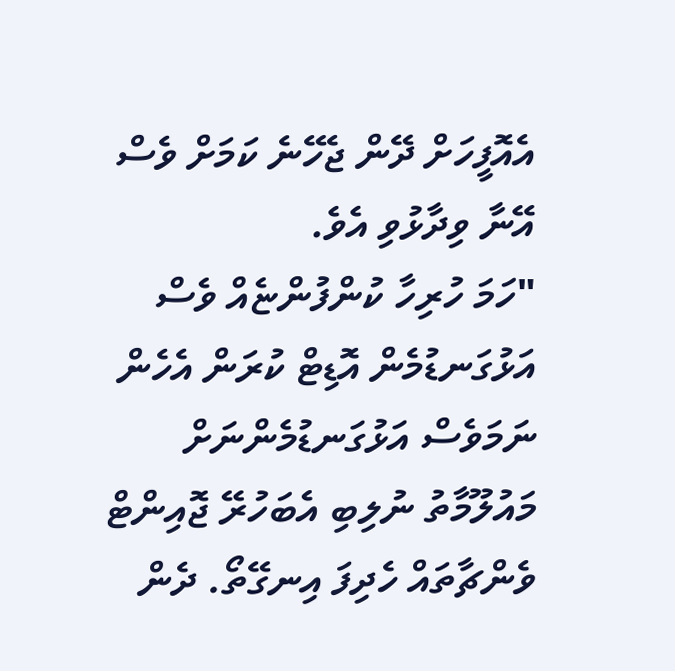އެއޮފީހަށް ދޭން ޖެހޭނެ ކަމަށް ވެސް އޭނާ ވިދާޅުވި އެވެ.
"ހަމަ ހުރިހާ ކުންފުންޏެއް ވެސް އަޅުގަނޑުމެން އޮޑިޓް ކުރަން އެހެން ނަމަވެސް އަޅުގަނޑުމެންނަށް މައުލޫމާތު ނުލިބި އެބަހުރޭ ޖޮއިންޓް ވެންޗާތައް ހެދިފަ އިނގޭތޯ. ދެން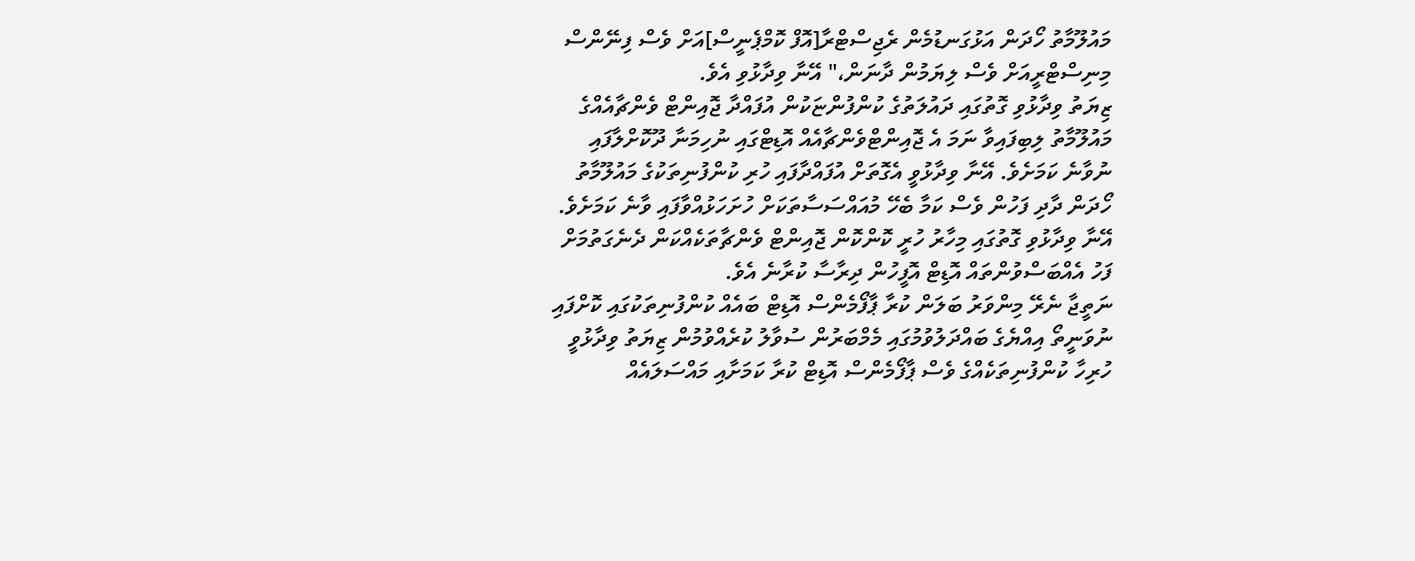މައުލޫމާތު ހޯދަން އަޅުގަނޑުމެން ރެޖިސްޓްރާ[އޮފް ކޮމްޕެނީސް]އަށް ވެސް ފިނޭންސް މިނިސްޓްރީއަށް ވެސް ލިޔަމުން ދާނަން،" އޭނާ ވިދާޅުވި އެވެ.
ޒިޔަތު ވިދާޅުވި ގޮތުގައި ދައުލަތުގެ ކުންފުންޏަކުން އުފައްދާ ޖޮއިންޓް ވެންޗާއެއްގެ މައުލޫމާތު ލިބިފައިވާ ނަމަ އެ ޖޮއިންޓްވެންޗާއެއް އޮޑިޓްގައި ނުހިމަނާ ދޫކޮށްލާފައި ނުވާނެ ކަމަށެވެ. އޭނާ ވިދާޅުވީ އެގޮތަށް އުފައްދާފައި ހުރި ކުންފުނިތަކުގެ މައުލޫމާތު ހޯދަން ދާދި ފަހުން ވެސް ކަމާ ބެހޭ މުއައްސަސާތަކަށް ހުށަހަޅުއްވާފައި ވާނެ ކަމަށެވެ. އޭނާ ވިދާޅުވި ގޮތުގައި މިހާރު ހުރީ ކޮންކޮން ޖޮއިންޓް ވެންޗާތަކެއްކަން ދެނެގަތުމަށް ފަހު އެއްބަސްވުންތައް އޮޑިޓް އޮފީހުން ދިރާސާ ކުރާނެ އެވެ.
ނަތީޖާ ނެރޭ މިންވަރު ބަލަން ކުރާ ޕާފޯމެންސް އޮޑިޓް ބައެއް ކުންފުނިތަކުގައި ކޮށްފައި ނުވަނީތޯ އިއްޔެގެ ބައްދަލުވުމުގައި މެމްބަރުން ސުވާލު ކުރެއްވުމުން ޒިޔަތު ވިދާޅުވީ ހުރިހާ ކުންފުނިތަކެއްގެ ވެސް ޕާފޯމެންސް އޮޑިޓް ކުރާ ކަމަށާއި މައްސަލައެއް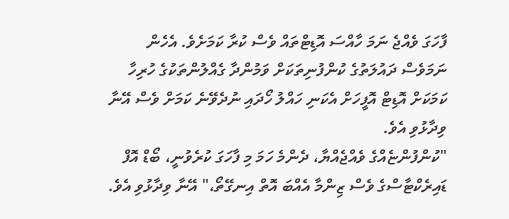ފާހަގަ ވެއްޖެ ނަމަ ހާއްސަ އޮޑިޓްތައް ވެސް ކުރާ ކަމަށެވެ. އެހެން ނަމަވެސް ދައުލަތުގެ ކުންފުނިތަކަށް ވަމުންދާ ގެއްލުންތަކުގެ ހުރިހާ ކަމަކަށް އޮޑިޓް އޮފީހަށް އެކަނި ހައްލު ހޯދައި ނުދެވޭނެ ކަމަށް ވެސް އޭނާ ވިދާޅުވި އެވެ.
"ކުންފުންޏެއްގެ ވެއްޖެއްޔާ، ދެންމެ ހަމަ މި ފާހަގަ ކުރެވުނީ، ބޯޑް އޮފް ޑައިރެކްޓާސްގެ ވެސް ޒިންމާ އެއްބަ އޮތް އިނގޭތޯ،" އޭނާ ވިދާޅުވި އެވެ.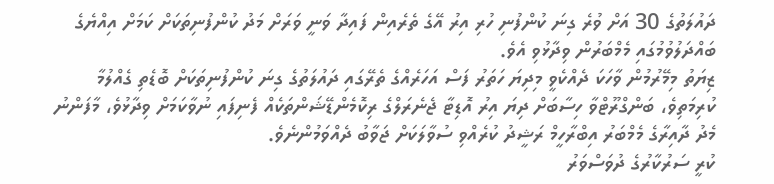ދައުލަތުގެ 30 އަށް ވުރެ ގިނަ ކުންފުނި ހުރި އިރު އޭގެ ތެރެއިން ފައިދާ ވަނީ ވަރަށް މަދު ކުންފުނިތަކަށް ކަމަށް އިއްޔެގެ ބައްދަލުވުމުގައި މެމްބަރުން ވިދާޅުވި އެވެ.
ޒިޔަތު މިމޭރުމުން ވާހަކަ ދެއްކެވީ މިދިޔަ ހަތަރު ފަސް އަހަރެއްގެ ތެރޭގައި ދައުލަތުގެ ގިނަ ކުންފުނިތަކަށް ބޮޑެތި ގެއްލުމާ ކުރިމަތިވެ، ބަންގްރޫޓްވާ ހިސާބަށް ދިޔަ އިރު އޮޑިޓާ ޖެނެރަލްގެ ރިކޮމެންޑޭޝަންތަކެއް ފެނިފައި ނުވާކަމަށް ވިދާޅުވެ، މާފަންނު މެދު ދާއިރާގެ މެމްބަރު އިބްރާހީމް ރަޝީދު ކުރެއްވި ސުވާލަކަށް ޖަވާބު ދެއްވަމުންނެވެ.
ކުރީ ސަރުކާރުގެ ދުވަސްވަރު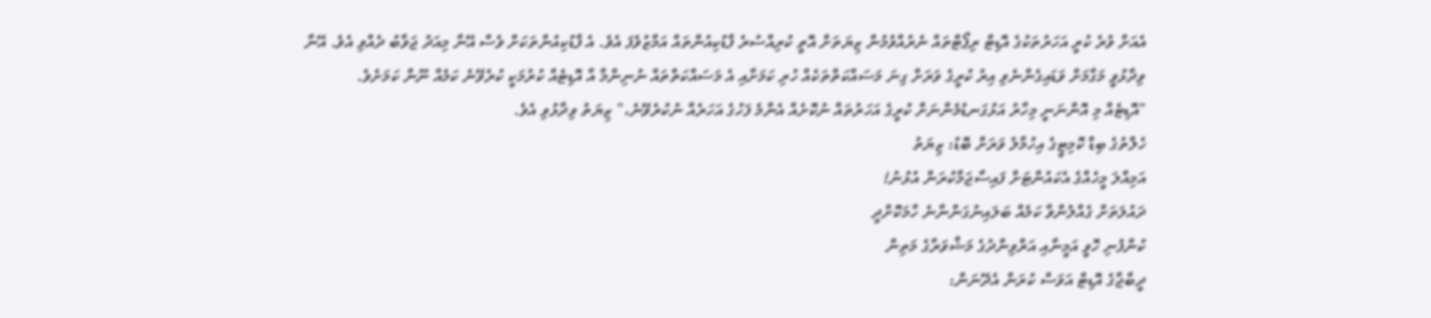އެއަށް ވުރެ ކުރީ އަހަރުތަކުގެ އޮޑިޓް ރިޕޯޓްތައް ނެރުއްވުމުން ޒިޔަތަށް އޮތީ ކުރިއްސުރެ ފާޑުކިއުންތައް އަމާޒުވެފަ އެވެ. އެ ފާޑުކިއުންތަކަށް ވެސް އޭނާ މިއަދު ޖަވާބު ދެއްވި އެވެ. އޭނާ ވިދާޅުވީ މަގާމަށް ވަޑައިގެންނެވި އިރު ކުރީގެ ވަރަށް ގިނަ މަސައްކަތްތަކެއް ހުރި ކަމަށާއި އެ މަސައްކަތްތައް ނުނިންމާ އާ އޮޑިޓެއް ކުރުމަކީ ކުރެވޭނެ ކަމެއް ނޫން ކަމަށެވެ.
"އޮޑިޓެއް މި އޮންނަނީ މިހާރު އަޅުގަނޑުމެންނަށް ކުރީގެ އަހަރުތައް ނުކޮށެއް އެންމެ ފަހުގެ އަހަރެއް ނުކުރެވޭނެ،" ޒިޔަތު ވިދާޅުވި އެވެ.
ހެލްތުގެ ބިޑް ކޮމިޓީގެ އިހުމާލު ވަރަށް ބޮޑު: ޒިޔަތު
އަމިއްލަ މީހެއްގެ އެކައުންޓަށް ފައިސާޖަމާކުރަން އުޅުނު!
ދައުލަތަށް ގެއްލުންވާ ކަމެއް ބަލައިނުގަންނާނެ ހާމަކޮށްދީ
ކުންފުނި ހޮވީ އަމީނާއި އަރްވިންދުގެ މަޝްވަރާގެ މަތިން
ދީބާޖާގެ އޮޑިޓް އަވަސް ކުރަން އެދޭނަން: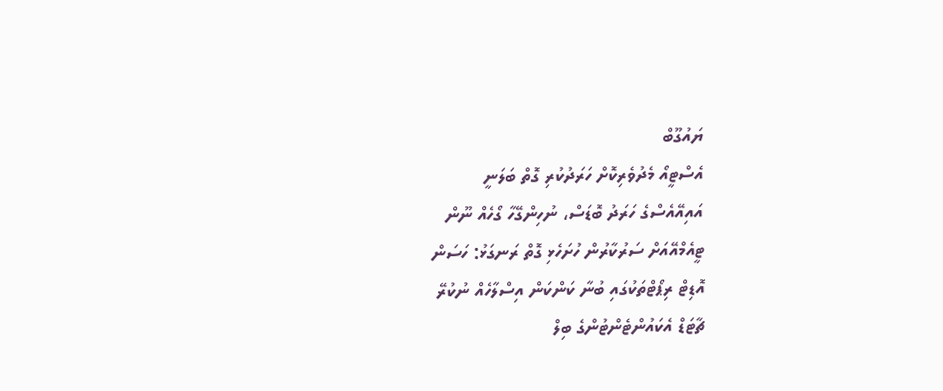ޔައުގޫބް
އެސްޓީއޯ މެދުވެރިކޮށް ހަރަދުކުރި ގޮތް ބަލަނީ
އައިއޭއެސްގެ ހަރަދު ބޮޑަސް، ނުހިންގޭހާ ގޯހެއް ނޫން
ޓީއެމްއޭއަށް ސަރުކާރުން ހުށަހެޅި ގޮތް ރަނގަޅު: ހަސަން
އޮޑިޓް ރިޕޯޓްތަކުގައި ބުނާ ކަންކަން އިސްލާހެއް ނުކުރޭ
ޗާޓަޑް އެކައުންޓެންޓުންގެ ބިލް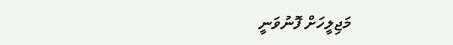މަޖިލީހަށް ފޮނުވަނީ